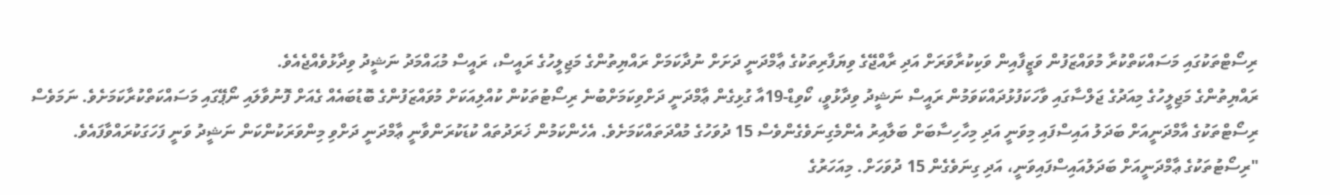ރިސޯޓްތަކުގައި މަސައްކަތްކުރާ މުވައްޒަފުން ވަޒީފާއިން ވަކިކުރާވަރަށް އަދި ރާއްޖޭގެ ވިޔަފާރިތަކުގެ ޢާމްދަނީ ދަށަށް ނުދާކަމަށް ރައްޔިތުންގެ މަޖިލީހުގެ ރައީސް، ރައީސް މުޙައްމަދު ނަޝީދު ވިދާޅުވެއްޖެއެވެ.
ރައްޔިތުންގެ މަޖިލީހުގެ މިއަދުގެ ޖަލްސާގައި ވާހަކަފުޅުދައްކަވަމުން ރައީސް ނަޝީދު ވިދާޅުވީ، ކޯވިޑް-19އާ ގުޅިގެން ޢާމްދަނީ ދަށްވިކަމަށްބުނެ ރިސޯޓުތަކުން ކުއްލިއަކަށް މުވައްޒަފުންގެ ބޮޑުބައެއް ގެއަށް ފޮނުވާލައި ނޯޕޭގައި މަސައްކަތްކުރާކަމަށެވެ. ނަމަވެސް ރިސޯޓްތަކުގެ އާމްދަނީއަށް ބަދަލު އައިސްފައި މިވަނީ އަދި މިހާހިސާބަށް ބަލާއިރު އެންމެގިނަވެގެންވެސް 15 ދުވަހުގެ މުއްދަތައްކަމަށެވެ. އެހެންކަމުން ޚަރަދުތައް ކުޑަކުރަންވާނީ ޢާމްދަނީ ދަށްވި މިންވަރަކުންކަން ނަޝީދު ވަނީ ފަހަގަކުރައްވާފައެވެ.
"ރިސޯޓުތަކުގެ ޢާމްދަނީއަށް ބަދަލުއައިސްފައިވަނީ، އަދި ގިނަވެގެން 15 ދުވަހަށް. މިއަހަރުގެ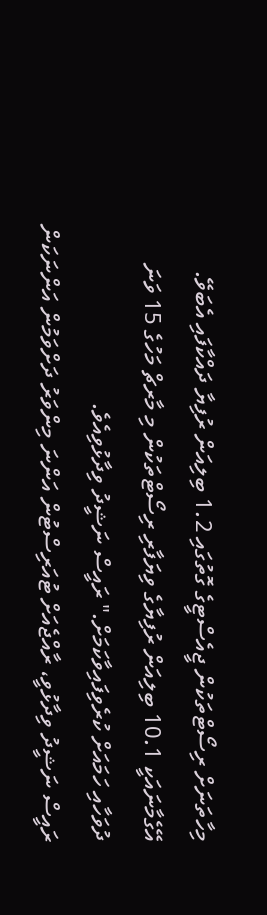މިހާތަނަށް ރިސޯޓްތަކުން ޖީއެސްޓީގެ ގޮތުގައި 1.2 ބިލިއަން ރުފިޔާ ދައްކާފައި އެބަވޭ. އޭގެމާނައަކީ 10.1 ބިލިއަން ރުފިޔާގެ ވިޔަފާރި ރިސޯޓްތަކުން މި މާރޗް މަހުގެ 15 ވަނަ ދުވަހާއި ހަމައަށް ކުރެވިފައިވާކަމަށް." ރައީސް ނަޝީދު ވިދާޅުވިއެވެ.
ރައީސް ނަޝީދު ވިދާޅުވީ، ރާއްޖެއަށް ޓުއަރިސްޓުން އަންނަ މިންވަރު ދަށްވަމުން އަންނަކަން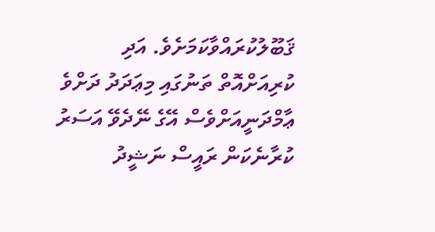ޤަބޫލުކުރައްވާކަމަށެވެ. އަދި ކުރިއަށްއޮތް ތަނުގައި މިޢަދަދު ދަށްވެ ޢާމްދަނީއަށްވެސް އޭގެ ނޭދެވޭ އަސަރު ކުރާނެކަން ރައީސް ނަޝީދު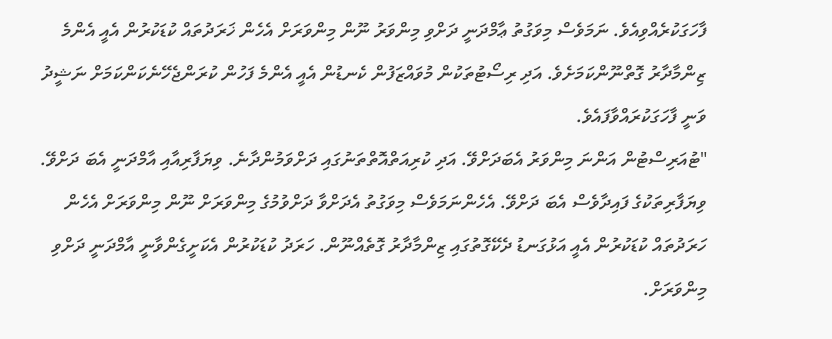ފާހަގަކުރެއްވިއެވެ. ނަމަވެސް މިވަގުތު ޢާމްދަނީ ދަށްވި މިންވަރު ނޫން މިންވަރަށް އެހެން ޚަރަދުތައް ކުޑަކުރުން އެއީ އެންމެ ޒިންމާދާރު ގޮތްނޫންކަމަށެވެ. އަދި ރިސޯޓުތަކުން މުވައްޒަފުން ކެނޑުން އެއީ އެންމެ ފަހުން ކުރަންޖެހޭނެކަންކަމަށް ނަޝީދު ވަނީ ފާހަގަކުރައްވާފައެވެ.
"ޓުއަރިސްޓުން އަންނަ މިންވަރު އެބަދަށްވޭ. އަދި ކުރިއަތްއޮތްތަނުގައި ދަށްވަމުންދާނެ. ވިޔަފާރިއާއި އާމްދަނީ އެބަ ދަށްވޭ. ވިޔަފާރިތަކުގެ ފައިދާވެސް އެބަ ދަށްވޭ. އެހެންނަމަވެސް މިވަގުތު އެދަށްވާ ދަށްވުމުގެ މިންވަރަށް ނޫން މިންވަރަށް އެހެން ހަރަދުތައް ކުޑަކުރުން އެއީ އަޅުގަނޑު ދެކޭގޮތުގައި ޒިންމާދާރު ގޮތެއްނޫން. ހަރަދު ކުޑަކުރުން އެކަށީގެންވާނީ އާމްދަނީ ދަށްވި މިންވަރަށް.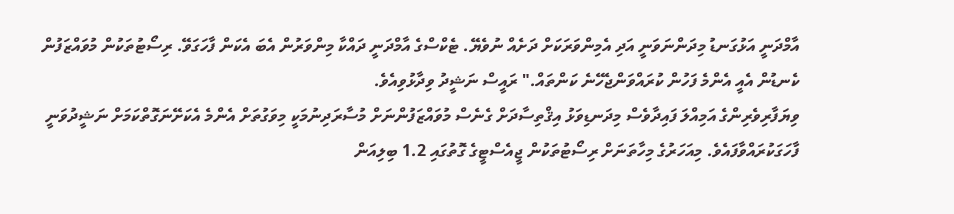އާމްދަނީ އަޅުގަނޑު މިދަންނަވަނީ އަދި އެމިންވަރަކަށް ދަށެއް ނުވެޔޭ. ޓެކްސްގެ އާމްދަނީ ދައްކާ މިންވަރުން އެބަ އެކަން ފާހަގަވޭ. ރިސޯޓުތަކުން މުވައްޒަފުން ކެނޑުން އެއީ އެންމެ ފަހުން ކުރައްވަންޖެހޭނެ ކަންތައް." ރައީސް ނަޝީދު ވިދާޅުވިއެވެ.
ވިޔަފާރިވެރިންގެ އަމިއްލަ ފައިދާވެސް މިދަނޑިވަޅު އިޤްތިސާދަށް ގެނެސް މުވައްޒަފުންނަށް މުސާރަދިނުމަކީ މިވަގުތަށް އެންމެ އެކަށޭނަގޮތްކަމަށް ނަޝީދުވަނީ ފާހަގަކުރައްވާފައެވެ. މިއަހަރުގެ މިހާތަނަށް ރިސޯޓުތަކުން ޖީއެސްޓީގެ ގޮތުގައި 1.2 ބިލިއަން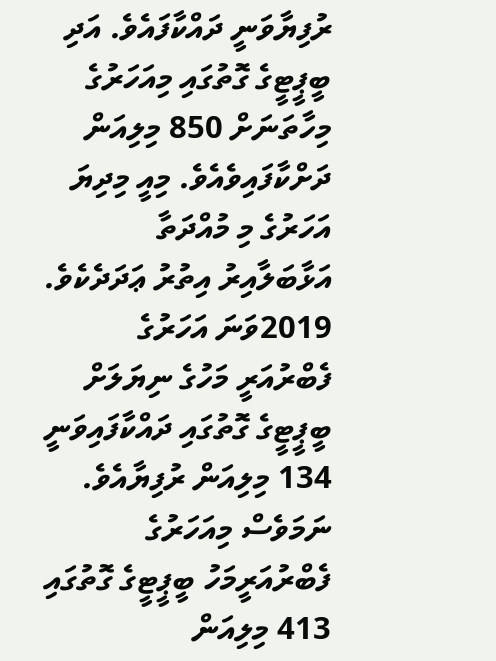ރުފިޔާވަނީ ދައްކާފައެވެ. އަދި ބީޕީޓީގެ ގޮތުގައި މިއަހަރުގެ މިހާތަނަށް 850 މިލިއަން ދަށްކާފައިވެއެވެ. މިއީ މިދިޔަ އަހަރުގެ މި މުއްދަތާ އަޅާބަލާއިރު އިތުރު ޢަދަދެކެވެ.
2019ވަނަ އަހަރުގެ ފެބްރުއަރީ މަހުގެ ނިޔަލަށް ބީޕީޓީގެ ގޮތުގައި ދައްކާފައިވަނީ 134 މިލިއަން ރުފިޔާއެވެ. ނަމަވެސް މިއަހަރުގެ ފެބްރުއަރީމަހު ބީޕީޓީގެ ގޮތުގައި 413 މިލިއަން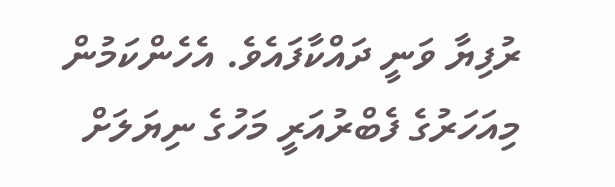ރުފިޔާ ވަނީ ދައްކާފައެވެ. އެހެންކަމުން މިއަހަރުގެ ފެބްރުއަރީ މަހުގެ ނިޔަލަށް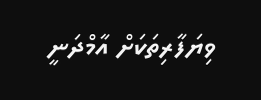ވިޔަފާރިތަކަށް އާމްދަނީ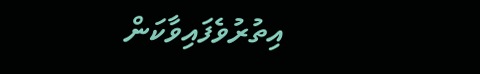އިތުރުވެފައިވާކަން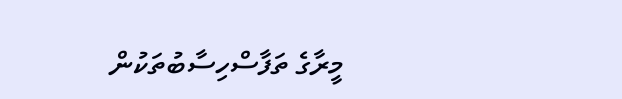މީރާގެ ތަފާސްހިސާބުތަކުން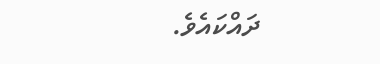ދައްކައެވެ.